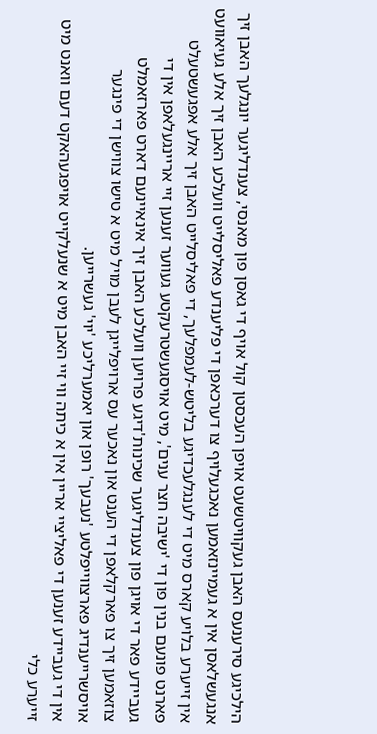הילכיגע סירענעס האבן געקוויטשעט אויפן העכסטן קול אויף די גאסן פון מאנסי, צענדליגער יונגלעך האבן זיך אנגעשלאסן אין א געמיינזאמען נאכגעלויף צו דערכאפן די פליענדע פאליסלייט וועלכע האבן זיך אלע געיאוועט אין זייערע בלויע קארס מיט די לענגלעכדיגע בליטש-לעמפלעך, די פאליסלייט האבן זיך אלע אפגעשטעלט פארנט פונעם בנין פון די 'ישיבה חצר ענים', מיט אויסגעשטרעקטע געווער זענען זיי אריינגעלאפן אין די געביידע פאר די אויגן פון צענדליגער שכינות'דיגע פרויען וועלכע האבן זיך אינאיינעם דארט פארזאמלט צוזאמען זיך צו פארקלאפן די הענט און נאכער עס ארויפלייגן לעבן מויל מיט א טישו צווישן די פינגער אויסשרייענדיג פארצווייפלטע 'נעבעך' רופן און יאמערליכע 'יוי' געשרייען.
אין די געביידע זענען די פאליציי אריין אין א כיתה ווי זיי האבן מיט א שנעלקייט אויפגעהאקט דעם וואנט מיט זייערע כלי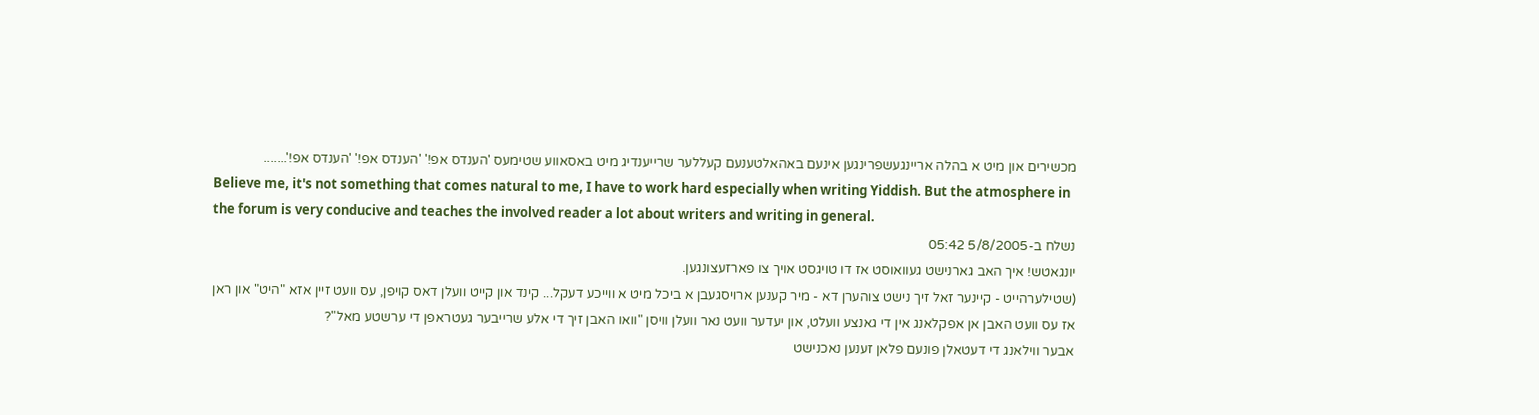מכשירים און מיט א בהלה אריינגעשפרינגען אינעם באהאלטענעם קעללער שרייענדיג מיט באסאווע שטימעס 'הענדס אפ!' 'הענדס אפ!' 'הענדס אפ!'.......
Believe me, it's not something that comes natural to me, I have to work hard especially when writing Yiddish. But the atmosphere in the forum is very conducive and teaches the involved reader a lot about writers and writing in general.
נשלח ב-5/8/2005 05:42
יונגאטש! איך האב גארנישט געוואוסט אז דו טויגסט אויך צו פארזעצונגען.
(שטילערהייט - קיינער זאל זיך נישט צוהערן דא - מיר קענען ארויסגעבן א ביכל מיט א ווייכע דעקל... קינד און קייט וועלן דאס קויפן, עס וועט זיין אזא "היט" און ראן אז עס וועט האבן אן אפקלאנג אין די גאנצע וועלט, און יעדער וועט נאר וועלן וויסן "וואו האבן זיך די אלע שרייבער געטראפן די ערשטע מאל"?
אבער ווילאנג די דעטאלן פונעם פלאן זענען נאכנישט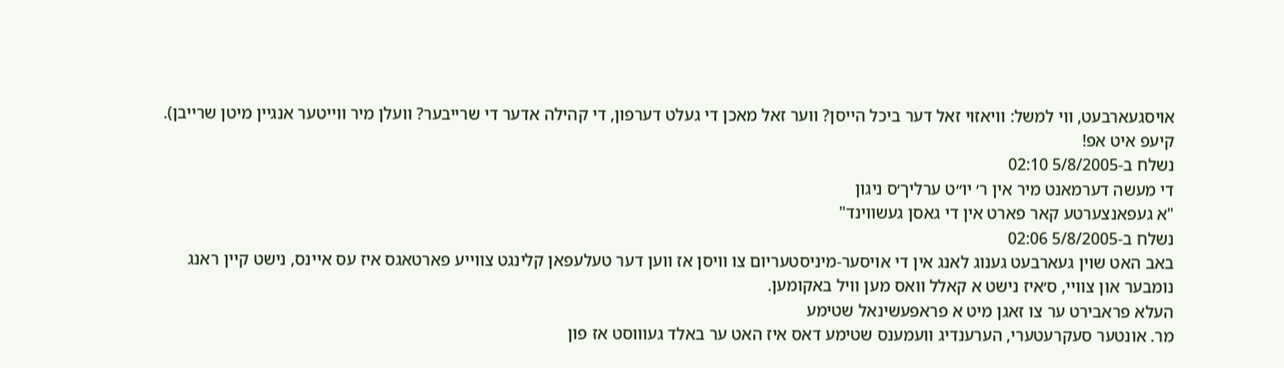אויסגעארבעט, ווי למשל: וויאזוי זאל דער ביכל הייסן? ווער זאל מאכן די געלט דערפון, די קהילה אדער די שרייבער? וועלן מיר ווייטער אנגיין מיטן שרייבן).
קיעפ איט אפ!
נשלח ב-5/8/2005 02:10
די מעשה דערמאנט מיר אין ר׳ יו״ט ערליך׳ס ניגון
"א געפאנצערטע קאר פארט אין די גאסן געשװינד"
נשלח ב-5/8/2005 02:06
באב האט שױן געארבעט גענוג לאנג אין די אױסער-מיניסטעריום צו װיסן אז װען דער טעלעפאן קלינגט צװייע פארטאגס איז עס אײנס, נישט קײן ראנג נומבער און צװײ, ס׳איז נישט א קאלל װאס מען װיל באקומען.
העלא פראבירט ער צו זאגן מיט א פראפעשינאל שטימע
מר. אונטער סעקרעטערי, הערענדיג װעמענס שטימע דאס איז האט ער באלד געװוסט אז פון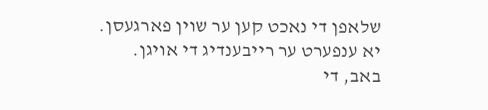שלאפן די נאכט קען ער שױן פארגעסן.
יא ענפערט ער רייבענדיג די אױגן.
באב, די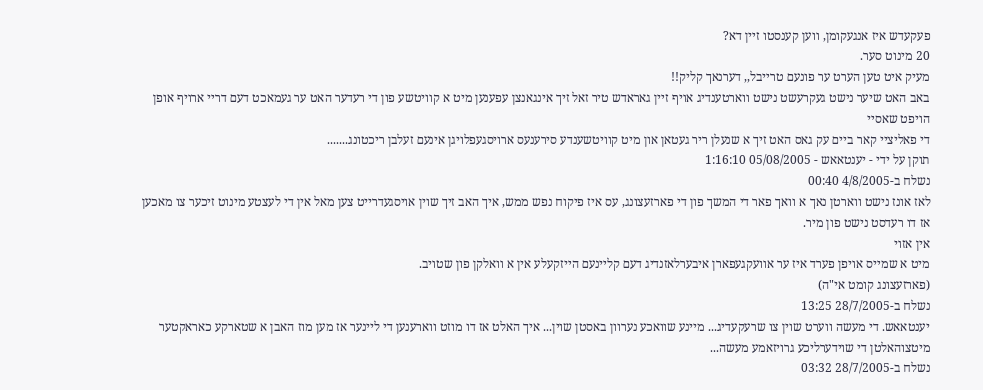פעקעדש איז אנגעקומן, װען קענסטו זײן דא?
20 מינוט סער.
מעיק איט טען הערט ער פונעם טרײבל,, דערנאך קליק!!
באב האט שיער נישט געקרעשט נישט װארטענדיג אױף זײן גאראדש טיר זאל זיך אינגאנצן עפענען מיט א קװיטשע פון די רעדער האט ער געמאכט דעם דרײ ארױף אופן הױפט שאסײ
די פאליציי קאר ביים עק גאס האט זיך א שנעלן ריר געטאן און מיט קוויטשענדע סירענעס ארויסגעפלויגן אינעם זעלבן ריכטונג.......
תוקן על ידי - יענטאאש - 05/08/2005 1:16:10
נשלח ב-4/8/2005 00:40
לאז אונז נישט ווארטן נאך א וואך פאר די המשך פון די פארזעצונג, עס איז פיקוח נפש ממש, איך האב זיך שוין אויסגעדרייט צען מאל אין די לעצטע מינוט זיכער צו מאכען אז דו רעדסט נישט פון מיר.
אין אזױ
מיט א שמײס אױפן פערד איז ער אװעקגעפארן איבערלאזנדיג דעם קלײנעם הײזקעלע אין א װאלקן פון שטױב.
(פארזעצונג קומט אי"ה)
נשלח ב-28/7/2005 13:25
יענטאאש. די מעשה ווערט שוין צו שרעקעדיג... מיינע שוואכע נערוון באסטן שוין... איך האלט אז דו מוזט ווארענען די ליינער אז מען מוז האבן א שטארקע כאראקטער מיטצוהאלטן די שוידערליכע גרויזאמע מעשה...
נשלח ב-28/7/2005 03:32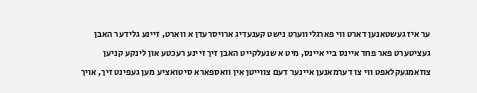ער איז געשטאנען דארט ווי פארגליווערט נישט קענעדיג ארויסרעדן א ווארט, זיינע גלידער האבן געציטערט פאר פחד איינס ביי איינס, מיט א שנעלקייט האבן זיך זיינע רעכטע און לינקע קניען צוזאמגעקלאפט ווי צו דערמאנען איינער דעם צווייטן אין וואספארא סיטואציע מען געפינט זיך, אויך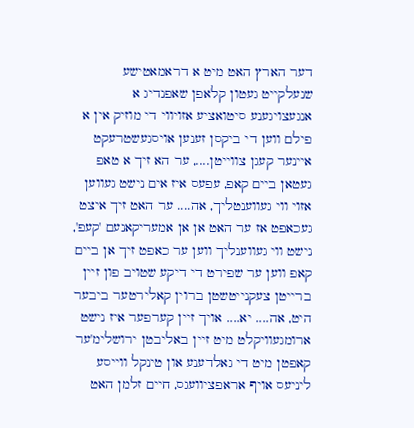דער הארץ האט מיט א דראמאטישע שנעלקייט געטון קלאפן שאפנדיג א אנגעצויגענע סיטואציע אזויווי די מוזיק אין א פילם ווען די ביקסן זענען אויסגעשטרעקט איינער קעגן צווייטן...., ער הא זיך א טאפ געטאן ביים קאפ, עפעס איז אים נישט געווען אזוי ווי געווענטליך, אה.... ער האט זיך איצט געכאפט אז ער האט אן אן אמעריקאנעם 'קעפ', נישט ווי געווענליך ווען ער כאפט זיך אן ביים קאפ ווען ער שפירט די דיקע שטויב פון זיין ברייטן צעקנייטשטן ברוין קאלירטער ביבער היט, אה.... יא.... אויך זיין קערפער איז נישט ארומגעוויקלט מיט זיין באליבטן ירושלימ'ער קאפטן מיט די גאלדענע און טינקל ווייסע ליניעס אויף אראפציוועגס, חיים זלמן האט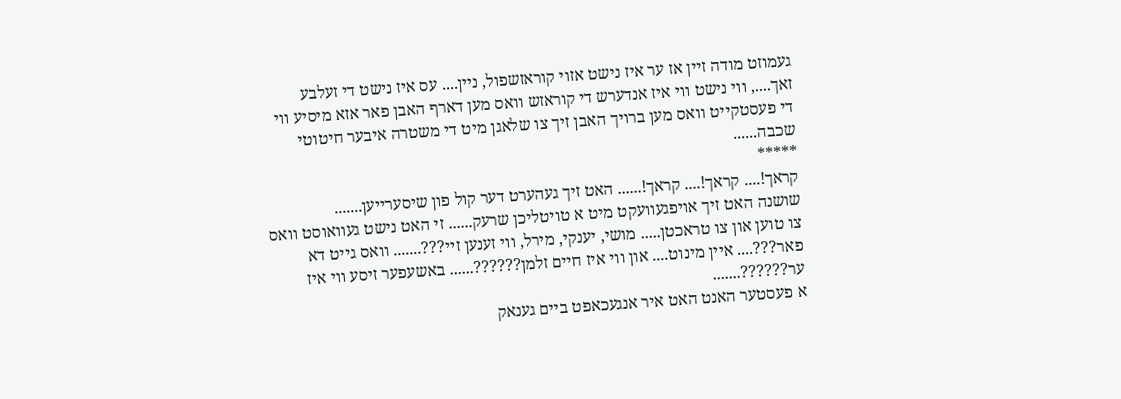געמוזט מודה זיין אז ער איז נישט אזוי קוראזשפול, ניין.... עס איז נישט די זעלבע זאך...., ווי נישט ווי איז אנדערש די קוראזש וואס מען דארף האבן פאר אזא מיסיע ווי די פעסטקייט וואס מען ברויך האבן זיך צו שלאגן מיט די משטרה איבער חיטוטי שכבה......
*****
קראך!.... קראך!.... קראך!...... האט זיך געהערט דער קול פון שיסערייען.......
שושנה האט זיך אויפגעוועקט מיט א טויטליכן שרעק...... זי האט נישט געוואוסט וואס צו טוען און צו טראכטן..... מושי, יענקי, מירל, ווי זענען זיי???....... וואס גייט דא פאר???.... איין מינוט.... און ווי איז חיים זלמן??????...... באשעפער זיסע ווי איז ער??????.......
א פעסטער האנט האט איר אנגעכאפט ביים גענאק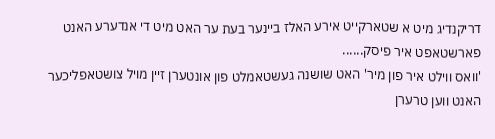דריקנדיג מיט א שטארקייט אירע האלז ביינער בעת ער האט מיט די אנדערע האנט פארשטאפט איר פיסק......
'וואס ווילט איר פון מיר' האט שושנה געשטאמלט פון אונטערן זיין מויל צושטאפליכער האנט ווען טרערן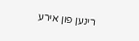רינען פון אירע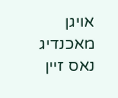אויגן מאכנדיג נאס זיין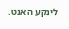לינקע האנט.